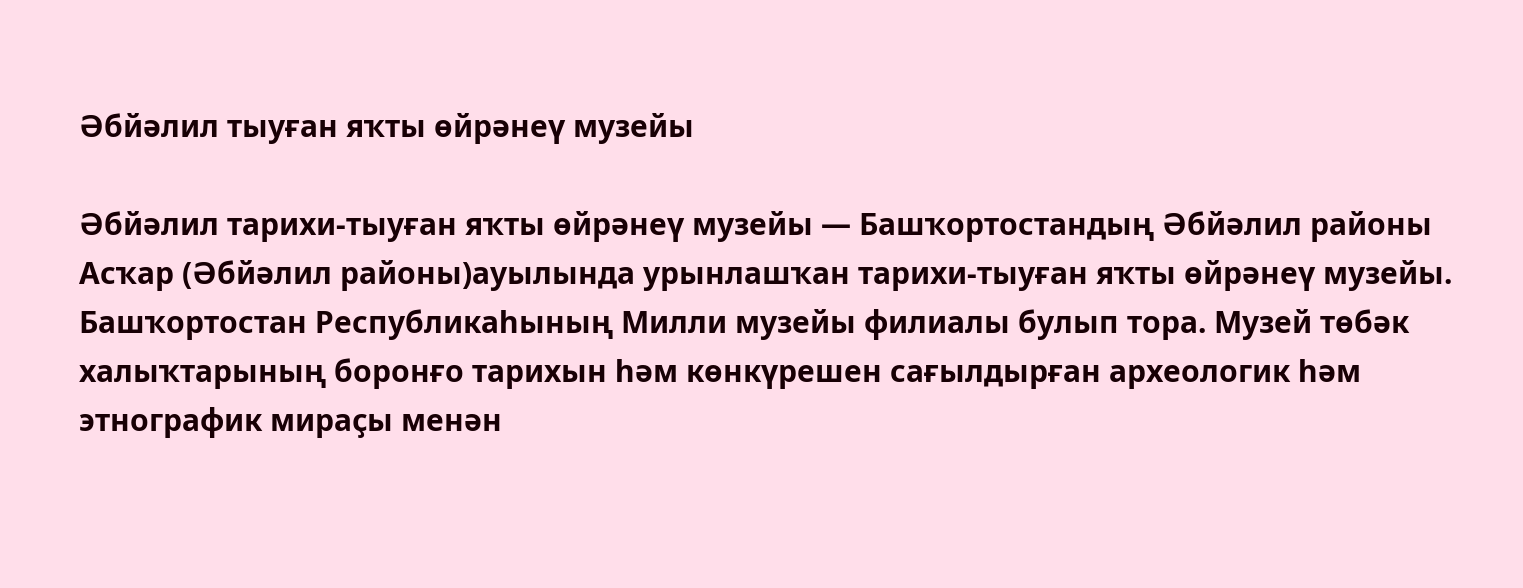Әбйәлил тыуған яҡты өйрәнеү музейы

Әбйәлил тарихи-тыуған яҡты өйрәнеү музейы — Башҡортостандың Әбйәлил районы Асҡар (Әбйәлил районы)ауылында урынлашҡан тарихи-тыуған яҡты өйрәнеү музейы. Башҡортостан Республикаһының Милли музейы филиалы булып тора. Музей төбәк халыҡтарының боронғо тарихын һәм көнкүрешен сағылдырған археологик һәм этнографик мираҫы менән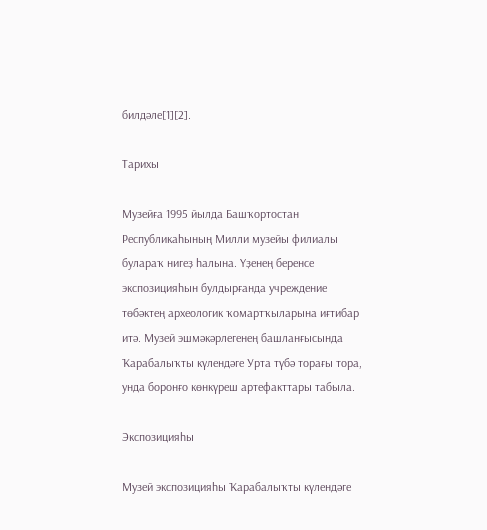билдәле[1][2].

Тарихы

Музейға 1995 йылда Башҡортостан Республикаһының Милли музейы филиалы булараҡ нигеҙ һалына. Үҙенең беренсе экспозицияһын булдырғанда учреждение төбәктең археологик ҡомартҡыларына иғтибар итә. Музей эшмәкәрлегенең башланғысында Ҡарабалыҡты күлендәге Урта түбә торағы тора, унда боронғо көнкүреш артефакттары табыла.

Экспозицияһы

Музей экспозицияһы Ҡарабалыҡты күлендәге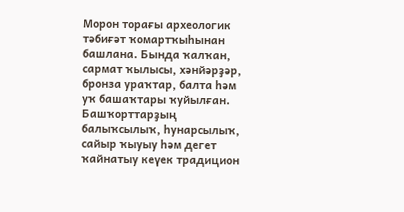Морон торағы археологик тәбиғәт ҡомартҡыһынан башлана. Бында ҡалҡан, сармат ҡылысы, хәнйәрҙәр, бронза ураҡтар, балта һәм уҡ башаҡтары ҡуйылған. Башҡорттарҙың балыҡсылыҡ, һунарсылыҡ, сайыр ҡыуыу һәм дегет ҡайнатыу кеүек традицион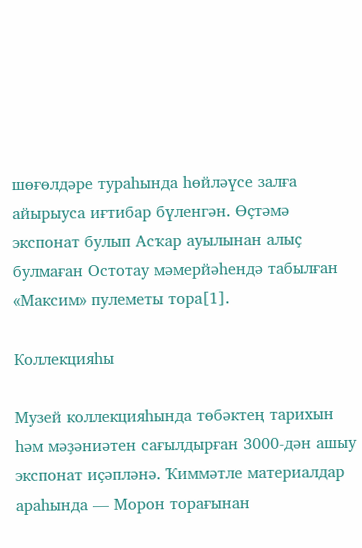шөғөлдәре тураһында һөйләүсе залға айырыуса иғтибар бүленгән. Өҫтәмә экспонат булып Асҡар ауылынан алыҫ булмаған Остотау мәмерйәһендә табылған «Максим» пулеметы тора[1].

Коллекцияһы

Музей коллекцияһында төбәктең тарихын һәм мәҙәниәтен сағылдырған 3000-дән ашыу экспонат иҫәпләнә. Ҡиммәтле материалдар араһында — Морон торағынан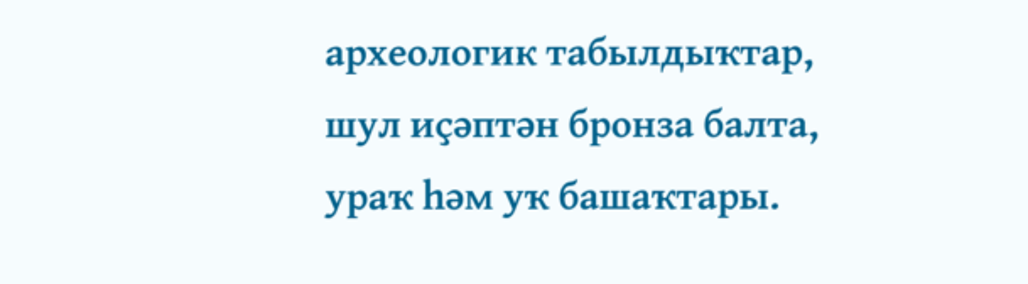археологик табылдыҡтар, шул иҫәптән бронза балта, ураҡ һәм уҡ башаҡтары.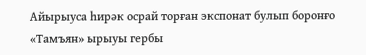Айырыуса һирәк осрай торған экспонат булып боронғо «Тамъян» ырыуы гербы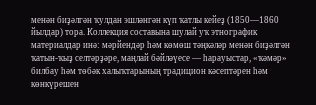менән биҙәлгән ҡулдан эшләнгән күп ҡатлы кейеҙ (1850—1860 йылдар) тора. Коллекция составына шулай уҡ этнографик материалдар инә: мәрйендәр һәм көмөш тәңкәләр менән биҙәлгән ҡатын-ҡыҙ селтәрҙәре, маңлай бәйләүесе — һарауыстар, «ҡәмәр» билбау һәм төбәк халыҡтарының традицион кәсептәрен һәм көнкүрешен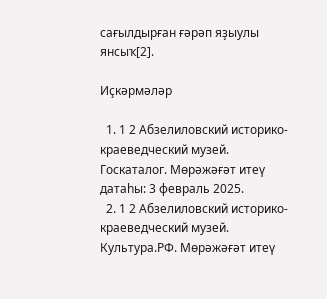сағылдырған ғәрәп яҙыулы янсыҡ[2].

Иҫкәрмәләр

  1. 1 2 Абзелиловский историко-краеведческий музей. Госкаталог. Мөрәжәғәт итеү датаһы: 3 февраль 2025.
  2. 1 2 Абзелиловский историко-краеведческий музей. Культура.РФ. Мөрәжәғәт итеү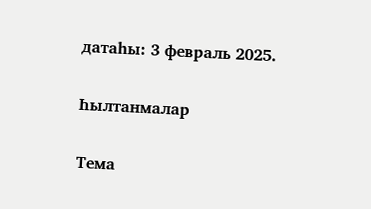датаһы: 3 февраль 2025.

Һылтанмалар

Тема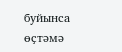буйынса өҫтәмә